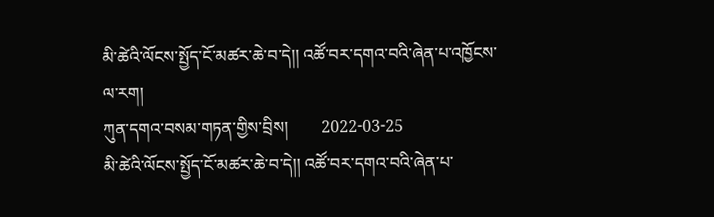མི་ཚེའི་ལོངས་སྤྱོད་ངོ་མཚར་ཆེ་བ་དེ།། འཚོ་བར་དགའ་བའི་ཞེན་པ་འཁྱོངས་ལ་རག།
ཀུན་དགའ་བསམ་གཏན་གྱིས་བྲིས།        2022-03-25
མི་ཚེའི་ལོངས་སྤྱོད་ངོ་མཚར་ཆེ་བ་དེ།། འཚོ་བར་དགའ་བའི་ཞེན་པ་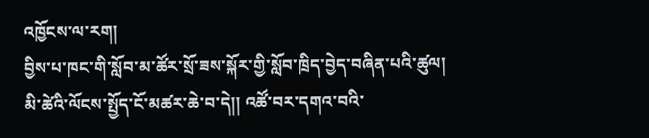འཁྱོངས་ལ་རག།
བྱིས་པ་ཁང་གི་སློབ་མ་ཚོར་སྲོ་ཟས་སྐོར་གྱི་སློབ་ཁྲིད་བྱེད་བཞིན་པའི་ཚུལ།
མི་ཚེའི་ལོངས་སྤྱོད་ངོ་མཚར་ཆེ་བ་དེ།། འཚོ་བར་དགའ་བའི་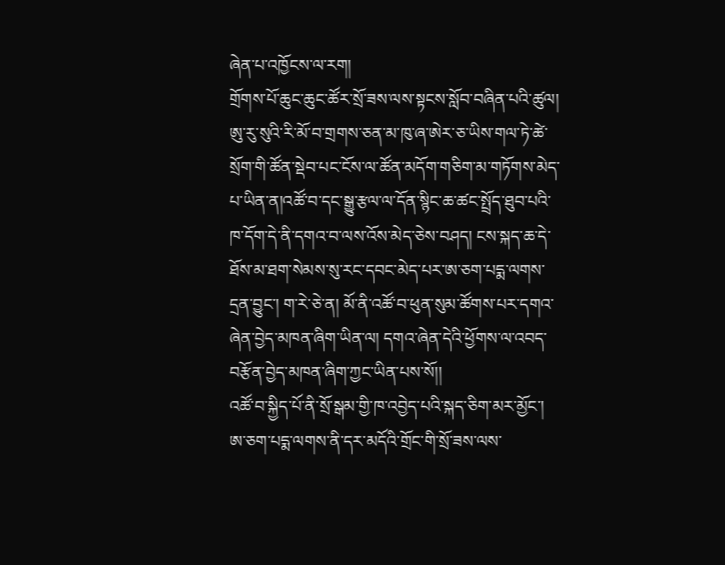ཞེན་པ་འཁྱོངས་ལ་རག།
གྲོགས་པོ་ཆུང་ཆུང་ཚོར་སྲོ་ཟས་ལས་སྟངས་སློབ་བཞིན་པའི་ཚུལ།
ཨུ་རུ་སུའི་རི་མོ་བ་གྲགས་ཅན་མ་ཁུ་ཞ་ཨེར་ཅ་ཡིས་གལ་ཏེ་ཚེ་སྲོག་གི་ཚོན་སྡེབ་པང་ངོས་ལ་ཚོན་མདོག་གཅིག་མ་གཏོགས་མེད་པ་ཡིན་ན།འཚོ་བ་དང་སྒྱུ་རྩལ་ལ་དོན་སྙིང་ཆ་ཚང་སྤྲོད་ཐུབ་པའི་ཁ་དོག་དེ་ནི་དགའ་བ་ལས་འོས་མེད་ཅེས་བཤད། ངས་སྐད་ཆ་དེ་ཐོས་མ་ཐག་སེམས་སུ་རང་དབང་མེད་པར་ཨ་ཅག་པདྨ་ལགས་དྲན་བྱུང་། ག་རེ་ཅེ་ན། མོ་ནི་འཚོ་བ་ཕུན་སུམ་ཚོགས་པར་དགའ་ཞེན་བྱེད་མཁན་ཞིག་ཡིན་ལ། དགའ་ཞེན་དེའི་ཕྱོགས་ལ་འབད་བརྩོན་བྱེད་མཁན་ཞིག་ཀྱང་ཡིན་པས་སོ།།
འཚོ་བ་སྐྱིད་པོ་ནི་སྲོ་སྒམ་གྱི་ཁ་འབྱེད་པའི་སྐད་ཅིག་མར་མྱོང་།
ཨ་ཅག་པདྨ་ལགས་ནི་དར་མདོའི་གྲོང་གི་སྲོ་ཟས་ལས་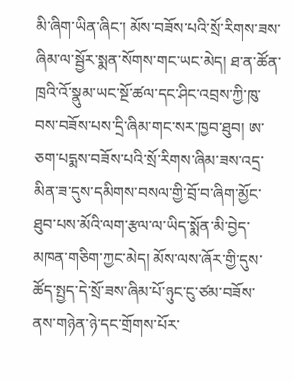མི་ཞིག་ཡིན་ཞིང་། མོས་བཟོས་པའི་སྲོ་རིགས་ཟས་ཞིམ་ལ་སྦྱོར་སྨན་སོགས་གང་ཡང་མེད། ཐ་ན་ཚོན་ཁྲའི་འོ་སྣུམ་ཡང་སྔོ་ཚལ་དང་ཤིང་འབྲས་ཀྱི་ཁུ་བས་བཟོས་པས་དྲི་ཞིམ་གང་སར་ཁྱབ་ཐུབ། ཨ་ཅག་པདྨས་བཟོས་པའི་སྲོ་རིགས་ཞིམ་ཟས་འདྲ་མིན་ཟ་དུས་དམིགས་བསལ་གྱི་བྲོ་བ་ཞིག་མྱོང་ཐུབ་པས་མོའི་ལག་རྩལ་ལ་ཡིད་སྨོན་མི་བྱེད་མཁན་གཅིག་ཀྱང་མེད། མོས་ལས་ཞོར་གྱི་དུས་ཚོད་སྤྱད་དེ་སྲོ་ཟས་ཞིམ་པོ་ཉུང་ངུ་ཙམ་བཟོས་ནས་གཉེན་ཉེ་དང་གྲོགས་པོར་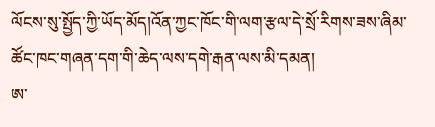ལོངས་སུ་སྤྱོད་ཀྱི་ཡོད་མོད།འོན་ཀྱང་ཁོང་གི་ལག་རྩལ་དེ་སྲོ་རིགས་ཟས་ཞིམ་ཚོང་ཁང་གཞན་དག་གི་ཆེད་ལས་དགེ་རྒན་ལས་མི་དམན།
ཨ་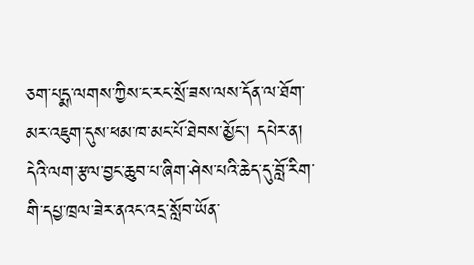ཅག་པདྨ་ལགས་ཀྱིས་ང་རང་སྲོ་ཟས་ལས་དོན་ལ་ཐོག་མར་འཇུག་དུས་ཕམ་ཁ་མང་པོ་ཐེབས་མྱོང་། དཔེར་ན། དེའི་ལག་རྩལ་བྱང་ཆུབ་པ་ཞིག་ཤེས་པའི་ཆེད་དུ་བློ་རིག་གི་དཔྱ་ཁྲལ་ཟེར་ནའང་འདྲ་སློབ་ཡོན་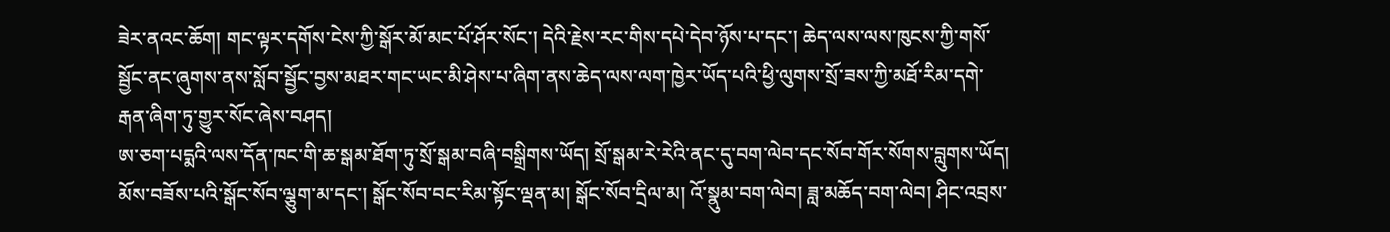ཟེར་ནའང་ཆོག། གང་ལྟར་དགོས་ངེས་ཀྱི་སྒོར་མོ་མང་པོ་ཤོར་སོང་། དེའི་རྗེས་རང་གིས་དཔེ་དེབ་ཉོས་པ་དང་། ཆེད་ལས་ལས་ཁུངས་ཀྱི་གསོ་སྦྱོང་ནང་ཞུགས་ནས་སློབ་སྦྱོང་བྱས་མཐར་གང་ཡང་མི་ཤེས་པ་ཞིག་ནས་ཆེད་ལས་ལག་ཁྱེར་ཡོད་པའི་ཕྱི་ལུགས་སྲོ་ཟས་ཀྱི་མཐོ་རིམ་དགེ་རྒན་ཞིག་ཏུ་གྱུར་སོང་ཞེས་བཤད།
ཨ་ཅག་པདྨའི་ལས་དོན་ཁང་གི་ཆ་སྒམ་ཐོག་ཏུ་སྲོ་སྒམ་བཞི་བསྒྲིགས་ཡོད། སྲོ་སྒམ་རེ་རེའི་ནང་དུ་བག་ལེབ་དང་སོབ་གོར་སོགས་བླུགས་ཡོད། མོས་བཟོས་པའི་སྒོང་སོབ་ལྕུག་མ་དང་། སྒོང་སོབ་བང་རིམ་སྟོང་ལྡན་མ། སྒོང་སོབ་དྲིལ་མ། འོ་སྣུམ་བག་ལེབ། ཟླ་མཆོད་བག་ལེབ། ཤིང་འབྲས་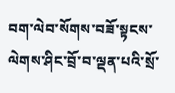བག་ལེབ་སོགས་བཟོ་སྟངས་ལེགས་ཤིང་བྲོ་བ་ལྡན་པའི་སྲོ་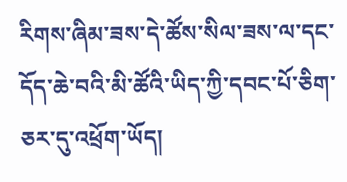རིགས་ཞིམ་ཟས་དེ་ཚོས་སིལ་ཟས་ལ་དང་དོད་ཆེ་བའི་མི་ཚོའི་ཡིད་ཀྱི་དབང་པོ་ཅིག་ཅར་དུ་འཕྲོག་ཡོད།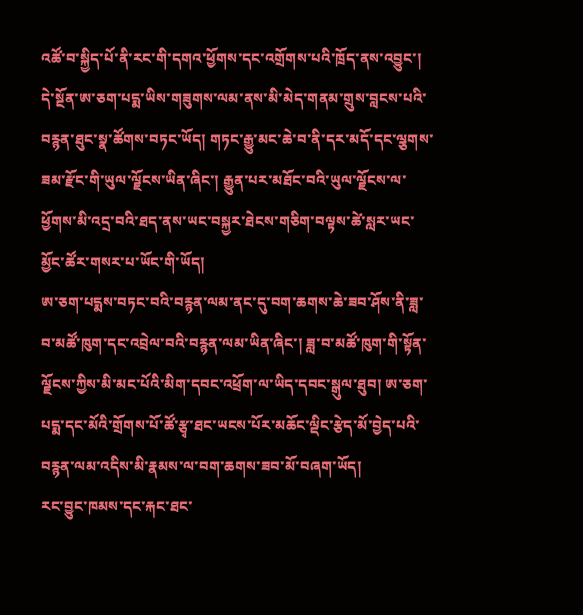འཚོ་བ་སྐྱིད་པོ་ནི་རང་གི་དགའ་ཕྱོགས་དང་འགྲོགས་པའི་ཁྲོད་ནས་འབྱུང་།
དེ་སྔོན་ཨ་ཅག་པདྨ་ཡིས་གཟུགས་ལམ་ནས་མི་མེད་གནམ་གྲུས་བླངས་པའི་བརྙན་ཐུང་སྣ་ཚོགས་བཏང་ཡོད། གཏང་རྒྱུ་མང་ཆེ་བ་ནི་དར་མདོ་དང་ལྕགས་ཟམ་རྫོང་གི་ཡུལ་ལྗོངས་ཡིན་ཞིང་། རྒྱུན་པར་མཐོང་བའི་ཡུལ་ལྗོངས་ལ་ཕྱོགས་མི་འདྲ་བའི་ཐད་ནས་ཡང་བསྐྱར་ཐེངས་གཅིག་བལྟས་ཚེ་སླར་ཡང་མྱོང་ཚོར་གསར་པ་ཡོང་གི་ཡོད།
ཨ་ཅག་པདྨས་བཏང་བའི་བརྙན་ལམ་ནང་དུ་བག་ཆགས་ཆེ་ཟབ་ཤོས་ནི་ཟླ་བ་མཚོ་ཁུག་དང་འབྲེལ་བའི་བརྙན་ལམ་ཡིན་ཞིང་། ཟླ་བ་མཚོ་ཁུག་གི་སྟོན་ལྗོངས་ཀྱིས་མི་མང་པོའི་མིག་དབང་འཕྲོག་ལ་ཡིད་དབང་སྒུལ་ཐུབ། ཨ་ཅག་པདྨ་དང་མོའི་གྲོགས་པོ་ཚོ་རྩྭ་ཐང་ཡངས་པོར་མཆོང་ལྡིང་རྩེད་མོ་བྱེད་པའི་བརྙན་ལམ་འདིས་མི་རྣམས་ལ་བག་ཆགས་ཟབ་མོ་བཞག་ཡོད།
རང་བྱུང་ཁམས་དང་རྐང་ཐང་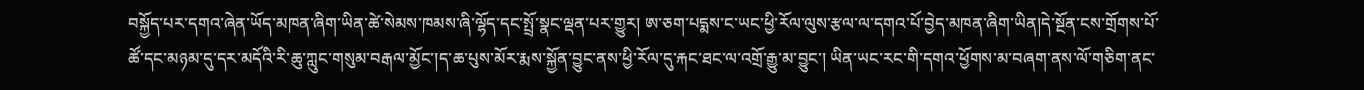བསྐྱོད་པར་དགའ་ཞེན་ཡོད་མཁན་ཞིག་ཡིན་ཚེ་སེམས་ཁམས་ཞི་ལྷོད་དང་སྤྲོ་སྣང་ལྡན་པར་གྱུར། ཨ་ཅག་པདྨས་ང་ཡང་ཕྱི་རོལ་ལུས་རྩལ་ལ་དགའ་པོ་བྱེད་མཁན་ཞིག་ཡིན།དེ་སྔོན་ངས་གྲོགས་པོ་ཚོ་དང་མཉམ་དུ་དར་མདོའི་རི་ཆུ་ཀླུང་གསུམ་བརྒལ་མྱོང་།ད་ཆ་པུས་མོར་རྨས་སྐྱོན་བྱུང་ནས་ཕྱི་རོལ་དུ་རྐང་ཐང་ལ་འགྲོ་རྒྱུ་མ་བྱུང་། ཡིན་ཡང་རང་གི་དགའ་ཕྱོགས་མ་བཞག་ནས་ལོ་གཅིག་ནང་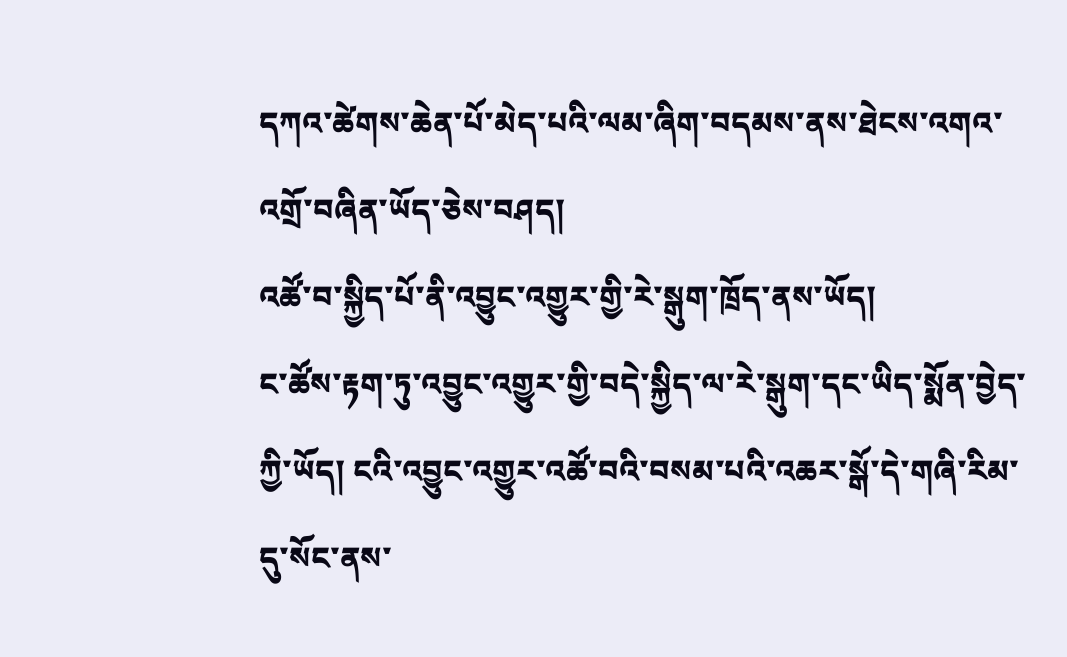དཀའ་ཚེགས་ཆེན་པོ་མེད་པའི་ལམ་ཞིག་བདམས་ནས་ཐེངས་འགའ་འགྲོ་བཞིན་ཡོད་ཅེས་བཤད།
འཚོ་བ་སྐྱིད་པོ་ནི་འབྱུང་འགྱུར་གྱི་རེ་སྒུག་ཁྲོད་ནས་ཡོད།
ང་ཚོས་རྟག་ཏུ་འབྱུང་འགྱུར་གྱི་བདེ་སྐྱིད་ལ་རེ་སྒུག་དང་ཡིད་སྨོན་བྱེད་ཀྱི་ཡོད། ངའི་འབྱུང་འགྱུར་འཚོ་བའི་བསམ་པའི་འཆར་སྒོ་དེ་གཞི་རིམ་དུ་སོང་ནས་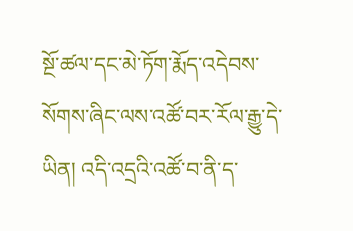སྔོ་ཚལ་དང་མེ་ཏོག་རྨོད་འདེབས་སོགས་ཞིང་ལས་འཚོ་བར་རོལ་རྒྱུ་དེ་ཡིན། འདི་འདྲའི་འཚོ་བ་ནི་ད་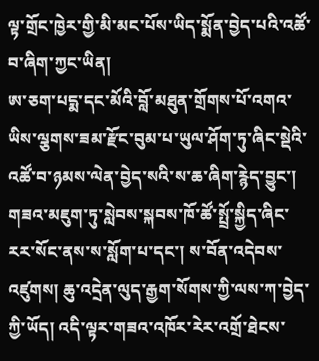ལྟ་གྲོང་ཁྱེར་གྱི་མི་མང་པོས་ཡིད་སྨོན་བྱེད་པའི་འཚོ་བ་ཞིག་ཀྱང་ཡིན།
ཨ་ཅག་པདྨ་དང་མོའི་བློ་མཐུན་གྲོགས་པོ་འགའ་ཡིས་ལྕགས་ཟམ་རྫོང་བུམ་པ་ཡུལ་ཤོག་ཏུ་ཞིང་སྡེའི་འཚོ་བ་ཉམས་ལེན་བྱེད་སའི་ས་ཆ་ཞིག་རྙེད་བྱུང་། གཟའ་མཇུག་ཏུ་སླེབས་སྐབས་ཁོ་ཚོ་སྤྲོ་སྐྱིད་ཞིང་རར་སོང་ནས་ས་སློག་པ་དང་། ས་བོན་འདེབས་འཛུགས། ཆུ་འདྲེན་ལུད་རྒྱག་སོགས་ཀྱི་ལས་ཀ་བྱེད་ཀྱི་ཡོད། འདི་ལྟར་གཟའ་འཁོར་རེར་འགྲོ་ཐེངས་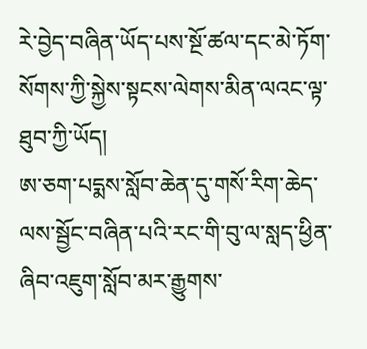རེ་བྱེད་བཞིན་ཡོད་པས་སྔོ་ཚལ་དང་མེ་ཏོག་སོགས་ཀྱི་སྐྱེས་སྟངས་ལེགས་མིན་ལའང་ལྟ་ཐུབ་ཀྱི་ཡོད།
ཨ་ཅག་པདྨས་སློབ་ཆེན་དུ་གསོ་རིག་ཆེད་ལས་སྦྱོང་བཞིན་པའི་རང་གི་བུ་ལ་སླད་ཕྱིན་ཞིབ་འཇུག་སློབ་མར་རྒྱུགས་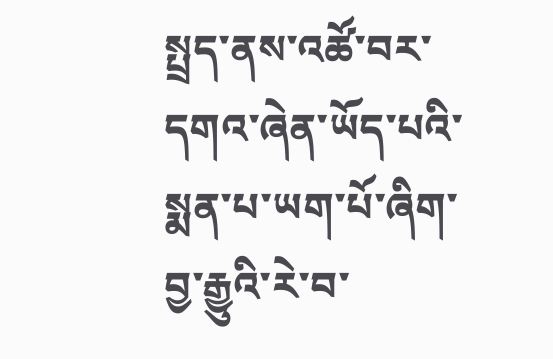སྤྲད་ནས་འཚོ་བར་དགའ་ཞེན་ཡོད་པའི་སྨན་པ་ཡག་པོ་ཞིག་བྱ་རྒྱུའི་རེ་བ་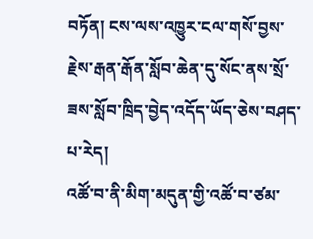བཏོན། ངས་ལས་འཁྱུར་ངལ་གསོ་བྱས་རྗེས་རྒན་རྒོན་སློབ་ཆེན་དུ་སོང་ནས་སྲོ་ཟས་སློབ་ཁྲིད་བྱེད་འདོད་ཡོད་ཅེས་བཤད་པ་རེད།
འཚོ་བ་ནི་མིག་མདུན་གྱི་འཚོ་བ་ཙམ་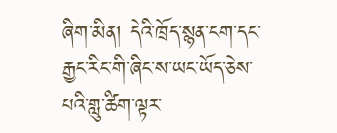ཞིག་མིན། དེའི་ཁྲོད་སྙན་ངག་དང་རྒྱང་རིང་གི་ཞིང་ས་ཡང་ཡོད་ཅེས་པའི་གླུ་ཚིག་ལྟར་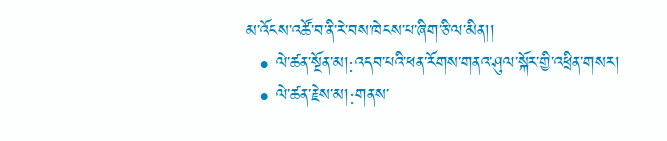མ་འོངས་འཚོ་བ་ནི་རེ་བས་ཁེངས་པ་ཞིག་ཅི་ལ་མིན།།
  • ལེ་ཚན་སྔོན་མ།:འདབ་པའི་ཕན་རོགས་གནའ་ཤུལ་སྐོར་གྱི་འཕྲིན་གསར།
  • ལེ་ཚན་རྗེས་མ།:གནས་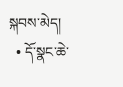སྐབས་མེད།
  • དོ་སྣང་ཆེ་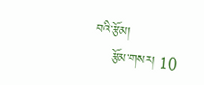བའི་རྩོམ།
    རྩོམ་གསར། 10